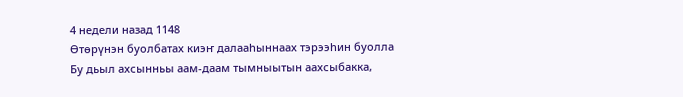4 недели назад 1148
Өтөрүнэн буолбатах киэҥ далааһыннаах тэрээһин буолла
Бу дьыл ахсынньы аам-даам тымныытын аахсыбакка,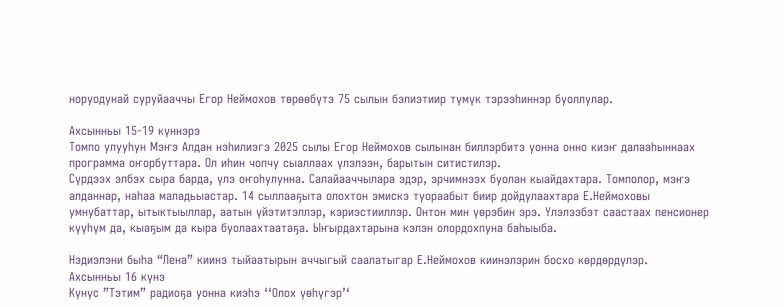норуодунай суруйааччы Егор Неймохов төрөөбүтэ 75 сылын бэлиэтиир түмүк тэрээһиннэр буоллулар.

Ахсынньы 15-19 күннэрэ
Томпо улууһун Мэҥэ Алдан нэһилиэгэ 2025 сылы Егор Неймохов сылынан биллэрбитэ уонна онно киэҥ далааһыннаах программа оҥорбуттара. Ол иһин чопчу сыаллаах үлэлээн, барытын ситистилэр.
Сүрдээх элбэх сыра барда, үлэ оҥоһулунна. Салайааччылара эдэр, эрчимнээх буолан кыайдахтара. Томполор, мэҥэ алданнар, наһаа маладьыастар. 14 сыллааҕыта олохтон эмискэ туораабыт биир дойдулаахтара Е.Неймоховы умнубаттар, ытыктыыллар, аатын үйэтитэллэр, кэриэстииллэр. Онтон мин үөрэбин эрэ. Үлэлээбэт саастаах пенсионер күүһүм да, кыаҕым да кыра буолаахтаатаҕа. Ыҥырдахтарына кэлэн олордохпуна баһыыба.

Нэдиэлэни быһа “Лена” киинэ тыйаатырын аччыгый саалатыгар Е.Неймохов киинэлэрин босхо көрдөрдүлэр.
Ахсынньы 16 күнэ
Күнүс ”Тэтим” радиоҕа уонна киэһэ ‘‘Олох үөһүгэр’‘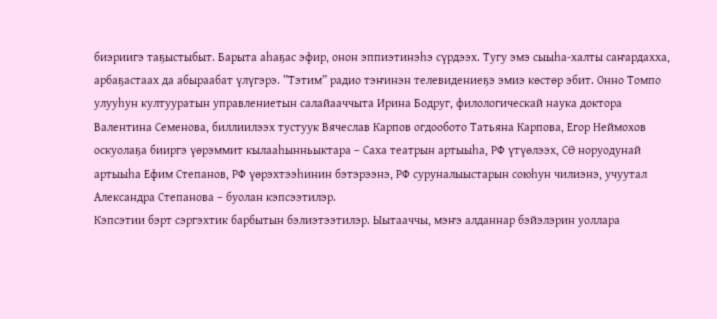биэриигэ таҕыстыбыт. Барыта аһаҕас эфир, онон эппиэтинэһэ сүрдээх. Тугу эмэ сыыһа-халты саҥардахха, арбаҕастаах да абыраабат үлүгэрэ. ”Тэтим” радио тэҥинэн телевидениеҕэ эмиэ көстөр эбит. Онно Томпо улууһун култууратын управлениетын салайааччыта Ирина Бодруг, филологическай наука доктора Валентина Семенова, биллиилээх тустуук Вячеслав Карпов огдообото Татьяна Карпова, Егор Неймохов оскуолаҕа бииргэ үөрэммит кылааһынньыктара – Саха театрын артыыһа, РФ үтүөлээх, СӨ норуодунай артыыһа Ефим Степанов, РФ үөрэхтээһинин бэтэрээнэ, РФ суруналыыстарын союһун чилиэнэ, учуутал Александра Степанова – буолан кэпсээтилэр.
Кэпсэтии бэрт сэргэхтик барбытын бэлиэтээтилэр. Ыытааччы, мэҥэ алданнар бэйэлэрин уоллара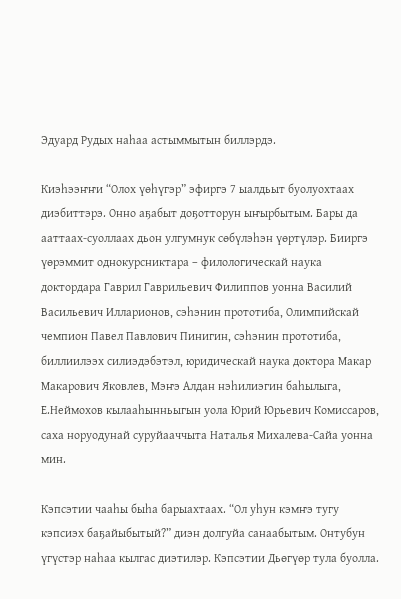Эдуард Рудых наһаа астыммытын биллэрдэ.

Киэһээҥҥи “Олох үөһүгэр” эфиргэ 7 ыалдьыт буолуохтаах диэбиттэрэ. Онно аҕабыт доҕотторун ыҥырбытым. Бары да ааттаах-суоллаах дьон улгумнук сөбүлэһэн үөртүлэр. Бииргэ үөрэммит однокурсниктара – филологическай наука доктордара Гаврил Гаврильевич Филиппов уонна Василий Васильевич Илларионов, сэһэнин прототиба, Олимпийскай чемпион Павел Павлович Пинигин, сэһэнин прототиба, биллиилээх силиэдэбэтэл, юридическай наука доктора Макар Макарович Яковлев, Мэҥэ Алдан нэһилиэгин баһылыга, Е.Неймохов кылааһынньыгын уола Юрий Юрьевич Комиссаров, саха норуодунай суруйааччыта Наталья Михалева-Сайа уонна мин.

Кэпсэтии чааһы быһа барыахтаах. “Ол уһун кэмҥэ тугу кэпсиэх баҕайыбытый?” диэн долгуйа санаабытым. Онтубун үгүстэр наһаа кылгас диэтилэр. Кэпсэтии Дьөгүөр тула буолла.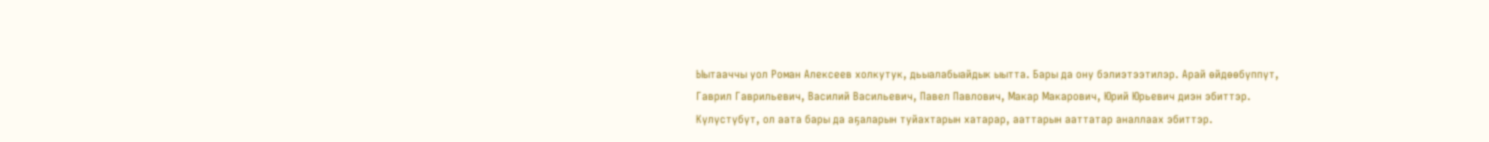Ыытааччы уол Роман Алексеев холкутук, дьыалабыайдык ыытта. Бары да ону бэлиэтээтилэр. Арай өйдөөбүппүт, Гаврил Гаврильевич, Василий Васильевич, Павел Павлович, Макар Макарович, Юрий Юрьевич диэн эбиттэр. Күлүстүбүт, ол аата бары да аҕаларын туйахтарын хатарар, ааттарын ааттатар аналлаах эбиттэр.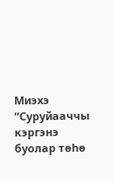Миэхэ “Суруйааччы кэргэнэ буолар төһө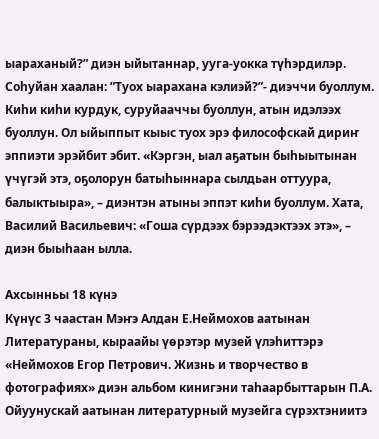ыараханый?” диэн ыйытаннар, ууга-уокка түһэрдилэр. Соһуйан хаалан: ”Туох ыарахана кэлиэй?”- диэччи буоллум. Киһи киһи курдук, суруйааччы буоллун, атын идэлээх буоллун. Ол ыйыппыт кыыс туох эрэ философскай дириҥ эппиэти эрэйбит эбит. «Кэргэн, ыал аҕатын быһыытынан үчүгэй этэ, оҕолорун батыһыннара сылдьан оттуура, балыктыыра», – диэнтэн атыны эппэт киһи буоллум. Хата, Василий Васильевич: «Гоша сүрдээх бэрээдэктээх этэ», – диэн быыһаан ылла.

Ахсынньы 18 күнэ
Күнүс 3 чаастан Мэҥэ Алдан Е.Неймохов аатынан Литератураны, кыраайы үөрэтэр музей үлэһиттэрэ «Неймохов Егор Петрович. Жизнь и творчество в фотографиях» диэн альбом кинигэни таһаарбыттарын П.А. Ойуунускай аатынан литературный музейга сүрэхтэниитэ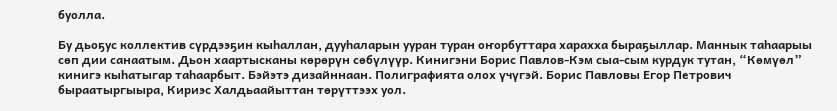буолла.

Бу дьоҕус коллектив сүрдээҕин кыһаллан, дууһаларын ууран туран оҥорбуттара харахха быраҕыллар. Маннык таһаарыы сөп дии санаатым. Дьон хаартысканы көрөрүн сөбүлүүр. Кинигэни Борис Павлов-Кэм сыа-сым курдук тутан, “Көмүөл” кинигэ кыһатыгар таһаарбыт. Бэйэтэ дизайннаан. Полиграфията олох үчүгэй. Борис Павловы Егор Петрович быраатыргыыра, Кириэс Халдьаайыттан төрүттээх уол.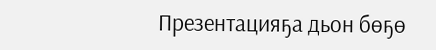Презентацияҕа дьон бөҕө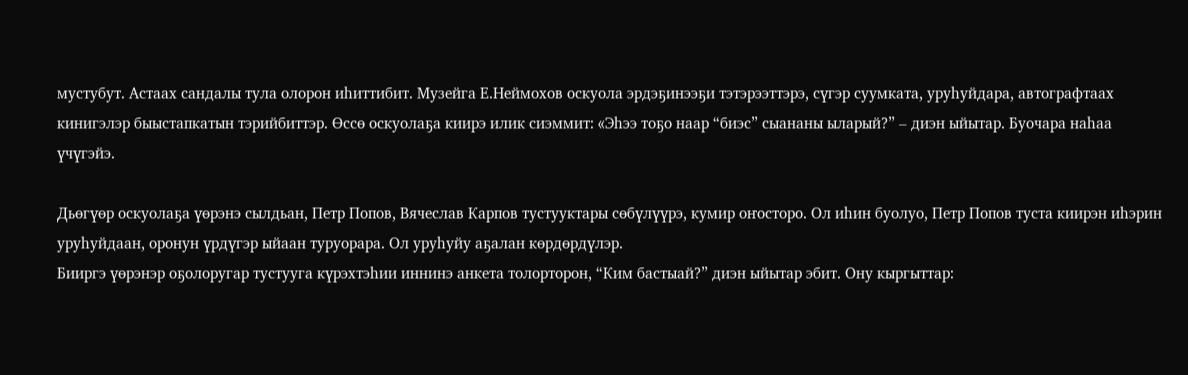мустубут. Астаах сандалы тула олорон иһиттибит. Музейга Е.Неймохов оскуола эрдэҕинээҕи тэтэрээттэрэ, сүгэр суумката, уруһуйдара, автографтаах кинигэлэр быыстапкатын тэрийбиттэр. Өссө оскуолаҕа киирэ илик сиэммит: «Эһээ тоҕо наар “биэс” сыананы ыларый?” – диэн ыйытар. Буочара наһаа үчүгэйэ.

Дьөгүөр оскуолаҕа үөрэнэ сылдьан, Петр Попов, Вячеслав Карпов тустууктары сөбүлүүрэ, кумир оҥосторо. Ол иһин буолуо, Петр Попов туста киирэн иһэрин уруһуйдаан, оронун үрдүгэр ыйаан туруорара. Ол уруһуйу аҕалан көрдөрдүлэр.
Бииргэ үөрэнэр оҕолоругар тустууга күрэхтэһии иннинэ анкета толорторон, “Ким бастыай?” диэн ыйытар эбит. Ону кыргыттар: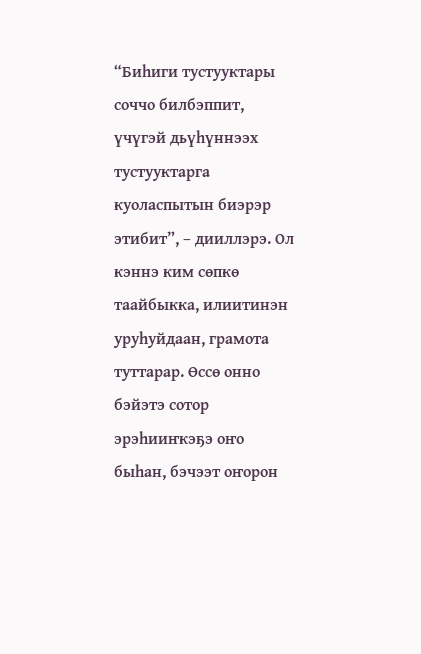“Биһиги тустууктары соччо билбэппит, үчүгэй дьүһүннээх тустууктарга куоласпытын биэрэр этибит”, – дииллэрэ. Ол кэннэ ким сөпкө таайбыкка, илиитинэн уруһуйдаан, грамота туттарар. Өссө онно бэйэтэ сотор эрэһииҥкэҕэ оҥо быһан, бэчээт оҥорон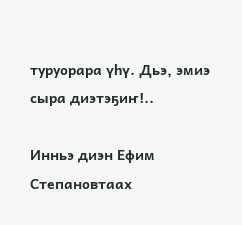туруорара үһү. Дьэ, эмиэ сыра диэтэҕиҥ!..

Инньэ диэн Ефим Степановтаах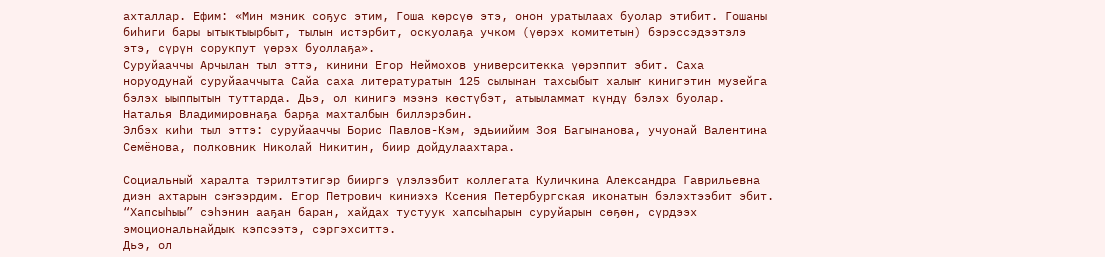ахталлар. Ефим: «Мин мэник соҕус этим, Гоша көрсүө этэ, онон уратылаах буолар этибит. Гошаны биһиги бары ытыктыырбыт, тылын истэрбит, оскуолаҕа учком (үөрэх комитетын) бэрэссэдээтэлэ этэ, сүрүн сорукпут үөрэх буоллаҕа».
Суруйааччы Арчылан тыл эттэ, кинини Егор Неймохов университекка үөрэппит эбит. Саха норуодунай суруйааччыта Сайа саха литературатын 125 сылынан тахсыбыт халыҥ кинигэтин музейга бэлэх ыыппытын туттарда. Дьэ, ол кинигэ мээнэ көстүбэт, атыыламмат күндү бэлэх буолар. Наталья Владимировнаҕа барҕа махталбын биллэрэбин.
Элбэх киһи тыл эттэ: суруйааччы Борис Павлов-Кэм, эдьиийим Зоя Багынанова, учуонай Валентина Семёнова, полковник Николай Никитин, биир дойдулаахтара.

Социальный харалта тэрилтэтигэр бииргэ үлэлээбит коллегата Куличкина Александра Гаврильевна диэн ахтарын сэҥээрдим. Егор Петрович киниэхэ Ксения Петербургская иконатын бэлэхтээбит эбит. “Хапсыһыы” сэһэнин ааҕан баран, хайдах тустуук хапсыһарын суруйарын сөҕөн, сүрдээх эмоциональнайдык кэпсээтэ, сэргэхситтэ.
Дьэ, ол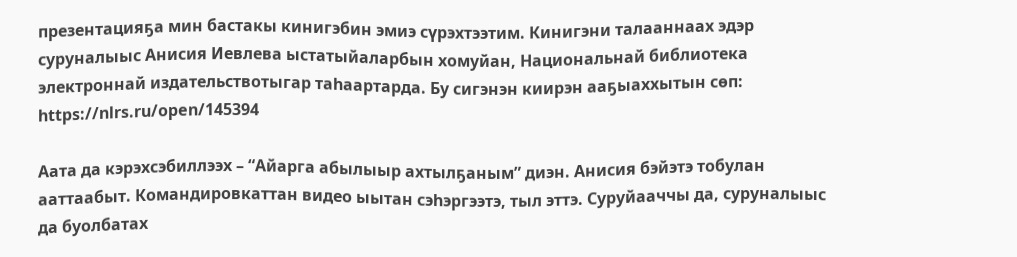презентацияҕа мин бастакы кинигэбин эмиэ сүрэхтээтим. Кинигэни талааннаах эдэр суруналыыс Анисия Иевлева ыстатыйаларбын хомуйан, Национальнай библиотека электроннай издательствотыгар таһаартарда. Бу сигэнэн киирэн ааҕыаххытын сөп: https://nlrs.ru/open/145394

Аата да кэрэхсэбиллээх – “Айарга абылыыр ахтылҕаным” диэн. Анисия бэйэтэ тобулан ааттаабыт. Командировкаттан видео ыытан сэһэргээтэ, тыл эттэ. Суруйааччы да, суруналыыс да буолбатах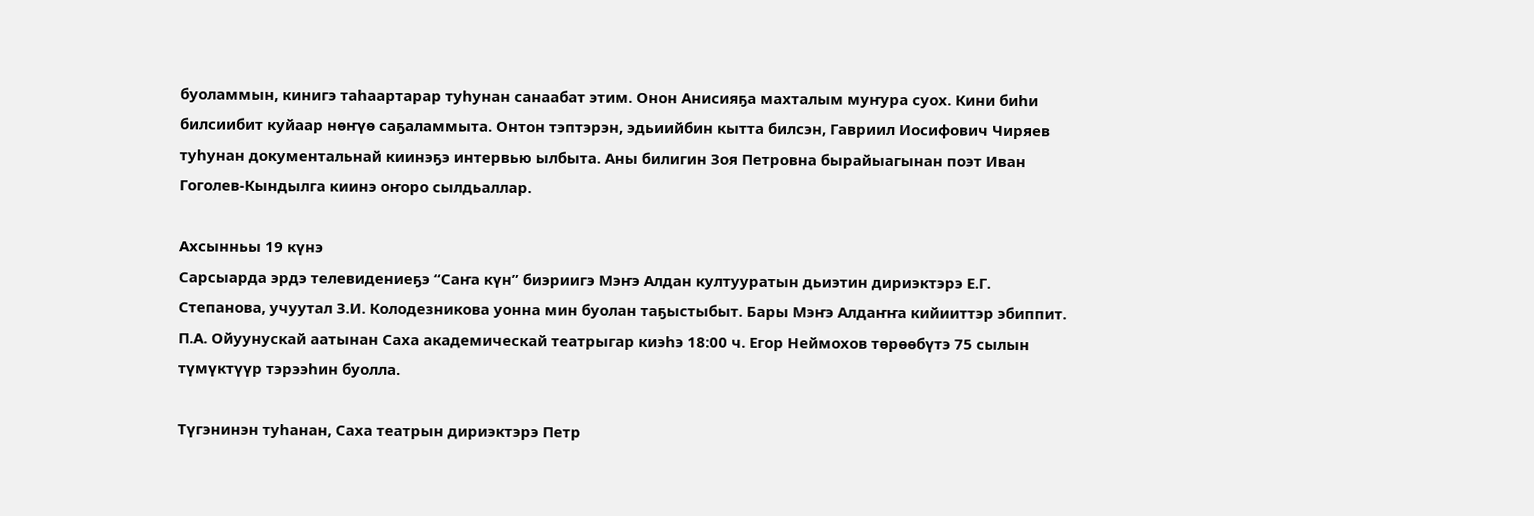буоламмын, кинигэ таһаартарар туһунан санаабат этим. Онон Анисияҕа махталым муҥура суох. Кини биһи билсиибит куйаар нөҥүө саҕаламмыта. Онтон тэптэрэн, эдьиийбин кытта билсэн, Гавриил Иосифович Чиряев туһунан документальнай киинэҕэ интервью ылбыта. Аны билигин Зоя Петровна бырайыагынан поэт Иван Гоголев-Кындылга киинэ оҥоро сылдьаллар.

Ахсынньы 19 күнэ
Сарсыарда эрдэ телевидениеҕэ “Саҥа күн” биэриигэ Мэҥэ Алдан култууратын дьиэтин дириэктэрэ Е.Г. Степанова, учуутал З.И. Колодезникова уонна мин буолан таҕыстыбыт. Бары Мэҥэ Алдаҥҥа кийииттэр эбиппит.
П.А. Ойуунускай аатынан Саха академическай театрыгар киэһэ 18:00 ч. Егор Неймохов төрөөбүтэ 75 сылын түмүктүүр тэрээһин буолла.

Түгэнинэн туһанан, Саха театрын дириэктэрэ Петр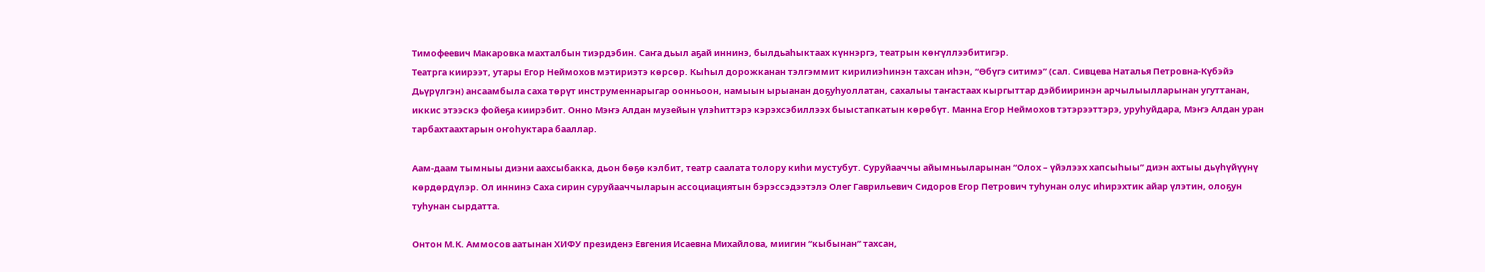Тимофеевич Макаровка махталбын тиэрдэбин. Саҥа дьыл аҕай иннинэ, былдьаһыктаах күннэргэ, театрын көҥүллээбитигэр.
Театрга киирээт, утары Егор Неймохов мэтириэтэ көрсөр. Кыһыл дорожканан тэлгэммит кирилиэһинэн тахсан иһэн, “Өбүгэ ситимэ” (сал. Сивцева Наталья Петровна-Күбэйэ Дьүрүлгэн) ансаамбыла саха төрүт инструменнарыгар оонньоон, намыын ырыанан доҕуһуоллатан, сахалыы таҥастаах кыргыттар дэйбииринэн арчылыылларынан угуттанан, иккис этээскэ фойеҕа киирэбит. Онно Мэҥэ Алдан музейын үлэһиттэрэ кэрэхсэбиллээх быыстапкатын көрөбүт. Манна Егор Неймохов тэтэрээттэрэ, уруһуйдара, Мэҥэ Алдан уран тарбахтаахтарын оҥоһуктара бааллар.

Аам-даам тымныы диэни аахсыбакка, дьон бөҕө кэлбит, театр саалата толору киһи мустубут. Суруйааччы айымньыларынан “Олох – үйэлээх хапсыһыы” диэн ахтыы дьүһүйүүнү көрдөрдүлэр. Ол иннинэ Саха сирин суруйааччыларын ассоциациятын бэрэссэдээтэлэ Олег Гаврильевич Сидоров Егор Петрович туһунан олус иһирэхтик айар үлэтин, олоҕун туһунан сырдатта.

Онтон М.К. Аммосов аатынан ХИФУ президенэ Евгения Исаевна Михайлова, миигин “кыбынан” тахсан,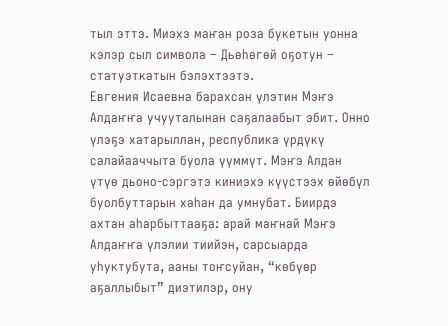тыл эттэ. Миэхэ маҥан роза букетын уонна кэлэр сыл символа – Дьөһөгөй оҕотун – статуэткатын бэлэхтээтэ.
Евгения Исаевна барахсан үлэтин Мэҥэ Алдаҥҥа учууталынан саҕалаабыт эбит. Онно үлэҕэ хатарыллан, республика үрдүкү салайааччыта буола үүммүт. Мэҥэ Алдан үтүө дьоно-сэргэтэ киниэхэ күүстээх өйөбүл буолбуттарын хаһан да умнубат. Биирдэ ахтан аһарбыттааҕа: арай маҥнай Мэҥэ Алдаҥҥа үлэлии тиийэн, сарсыарда уһуктубута, ааны тоҥсуйан, “көбүөр аҕаллыбыт” диэтилэр, ону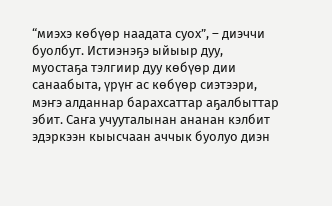“миэхэ көбүөр наадата суох”, – диэччи буолбут. Истиэнэҕэ ыйыыр дуу, муостаҕа тэлгиир дуу көбүөр дии санаабыта, үрүҥ ас көбүөр сиэтээри, мэҥэ алданнар барахсаттар аҕалбыттар эбит. Саҥа учууталынан ананан кэлбит эдэркээн кыысчаан аччык буолуо диэн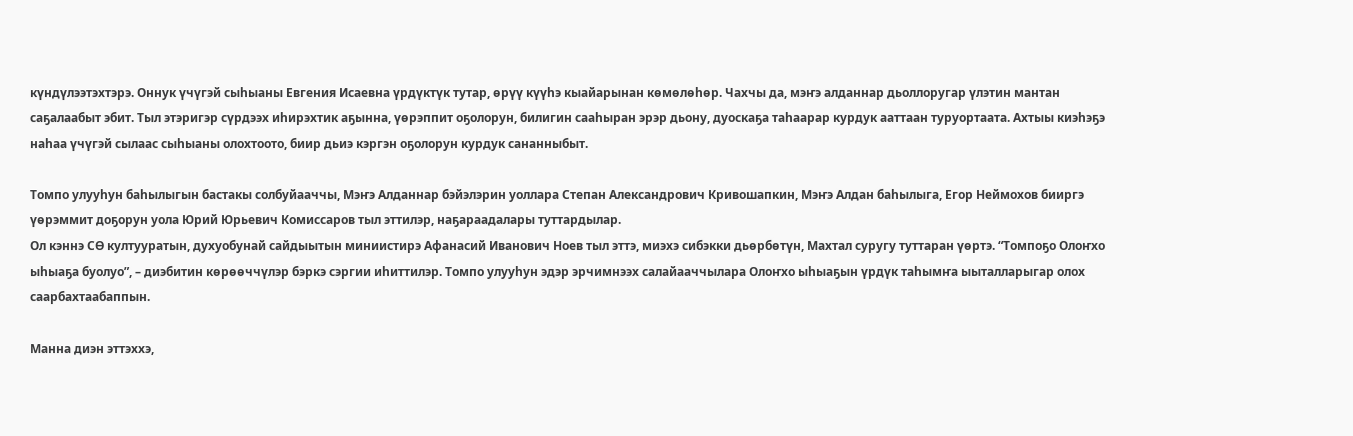күндүлээтэхтэрэ. Оннук үчүгэй сыһыаны Евгения Исаевна үрдүктүк тутар, өрүү күүһэ кыайарынан көмөлөһөр. Чахчы да, мэҥэ алданнар дьоллоругар үлэтин мантан саҕалаабыт эбит. Тыл этэригэр сүрдээх иһирэхтик аҕынна, үөрэппит оҕолорун, билигин сааһыран эрэр дьону, дуоскаҕа таһаарар курдук ааттаан туруортаата. Ахтыы киэһэҕэ наһаа үчүгэй сылаас сыһыаны олохтоото, биир дьиэ кэргэн оҕолорун курдук сананныбыт.

Томпо улууһун баһылыгын бастакы солбуйааччы, Мэҥэ Алданнар бэйэлэрин уоллара Степан Александрович Кривошапкин, Мэҥэ Алдан баһылыга, Егор Неймохов бииргэ үөрэммит доҕорун уола Юрий Юрьевич Комиссаров тыл эттилэр, наҕараадалары туттардылар.
Ол кэннэ СӨ култууратын, духуобунай сайдыытын миниистирэ Афанасий Иванович Ноев тыл эттэ, миэхэ сибэкки дьөрбөтүн, Махтал суругу туттаран үөртэ. “Томпоҕо Олоҥхо ыһыаҕа буолуо”, – диэбитин көрөөччүлэр бэркэ сэргии иһиттилэр. Томпо улууһун эдэр эрчимнээх салайааччылара Олоҥхо ыһыаҕын үрдүк таһымҥа ыыталларыгар олох саарбахтаабаппын.

Манна диэн эттэххэ,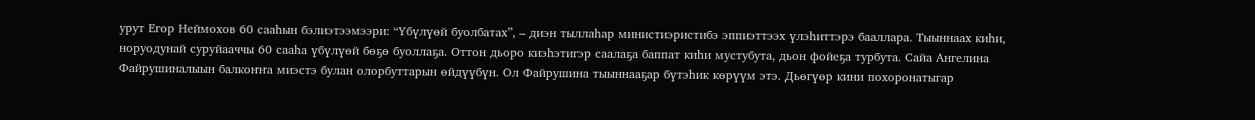урут Егор Неймохов 60 сааһын бэлиэтээмээри: “Үбүлүөй буолбатах”, – диэн тыллаһар министиэристибэ эппиэттээх үлэһиттэрэ бааллара. Тыыннаах киһи, норуодунай суруйааччы 60 сааһа үбүлүөй бөҕө буоллаҕа. Оттон дьоро киэһэтигэр саалаҕа баппат киһи мустубута, дьон фойеҕа турбута. Сайа Ангелина Файрушиналыын балкоҥҥа миэстэ булан олорбуттарын өйдүүбүн. Ол Файрушина тыыннааҕар бүтэһик көрүүм этэ. Дьөгүөр кини похоронатыгар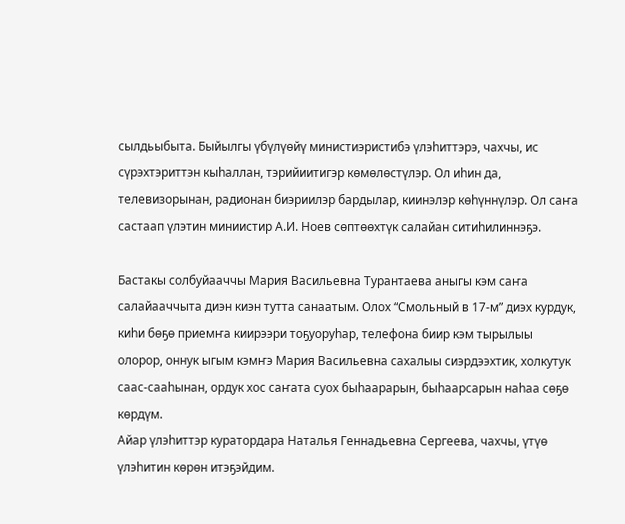сылдьыбыта. Быйылгы үбүлүөйү министиэристибэ үлэһиттэрэ, чахчы, ис сүрэхтэриттэн кыһаллан, тэрийиитигэр көмөлөстүлэр. Ол иһин да, телевизорынан, радионан биэриилэр бардылар, киинэлэр көһүннүлэр. Ол саҥа састаап үлэтин миниистир А.И. Ноев сөптөөхтүк салайан ситиһилиннэҕэ.

Бастакы солбуйааччы Мария Васильевна Турантаева аныгы кэм саҥа салайааччыта диэн киэн тутта санаатым. Олох “Смольный в 17-м” диэх курдук, киһи бөҕө приемҥа киирээри тоҕуоруһар, телефона биир кэм тырылыы олорор, оннук ыгым кэмҥэ Мария Васильевна сахалыы сиэрдээхтик, холкутук саас-сааһынан, ордук хос саҥата суох быһаарарын, быһаарсарын наһаа сөҕө көрдүм.
Айар үлэһиттэр куратордара Наталья Геннадьевна Сергеева, чахчы, үтүө үлэһитин көрөн итэҕэйдим.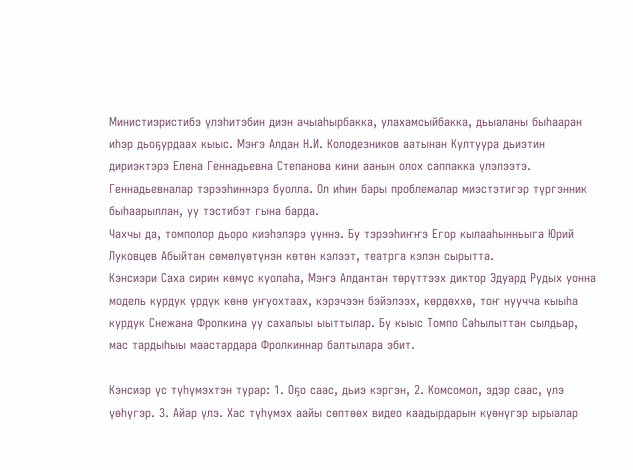Министиэристибэ үлэһитэбин диэн ачыаһырбакка, улахамсыйбакка, дьыаланы быһааран иһэр дьоҕурдаах кыыс. Мэҥэ Алдан Н.И. Колодезников аатынан Култуура дьиэтин дириэктэрэ Елена Геннадьевна Степанова кини аанын олох саппакка үлэлээтэ. Геннадьевналар тэрээһиннэрэ буолла. Ол иһин бары проблемалар миэстэтигэр түргэнник быһаарыллан, уу тэстибэт гына барда.
Чахчы да, томполор дьоро киэһэлэрэ үүннэ. Бу тэрээһиҥҥэ Егор кылааһынньыга Юрий Луковцев Абыйтан сөмөлүөтүнэн көтөн кэлээт, театрга кэлэн сырытта.
Кэнсиэри Саха сирин көмүс куолаһа, Мэҥэ Алдантан төрүттээх диктор Эдуард Рудых уонна модель курдук үрдүк көнө уҥуохтаах, кэрэчээн бэйэлээх, көрдөххө, тоҥ нуучча кыыһа курдук Снежана Фролкина уу сахалыы ыыттылар. Бу кыыс Томпо Саһылыттан сылдьар, мас тардыһыы маастардара Фролкиннар балтылара эбит.

Кэнсиэр үс түһүмэхтэн турар: 1. Оҕо саас, дьиэ кэргэн, 2. Комсомол, эдэр саас, үлэ үөһүгэр. 3. Айар үлэ. Хас түһүмэх аайы сөптөөх видео каадырдарын күөнүгэр ырыалар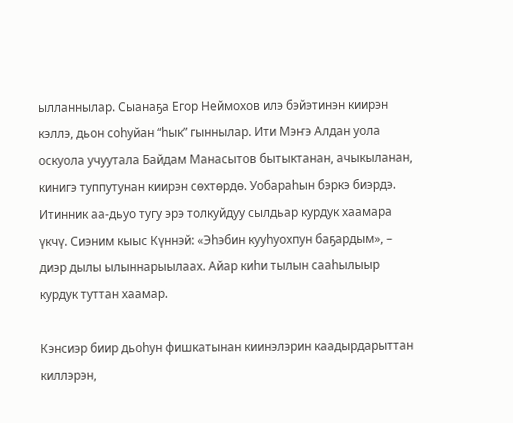ылланнылар. Сыанаҕа Егор Неймохов илэ бэйэтинэн киирэн кэллэ, дьон соһуйан “һык” гыннылар. Ити Мэҥэ Алдан уола оскуола учуутала Байдам Манасытов бытыктанан, ачыкыланан, кинигэ туппутунан киирэн сөхтөрдө. Уобараһын бэркэ биэрдэ. Итинник аа-дьуо тугу эрэ толкуйдуу сылдьар курдук хаамара үкчү. Сиэним кыыс Күннэй: «Эһэбин кууһуохпун баҕардым», – диэр дылы ылыннарыылаах. Айар киһи тылын сааһылыыр курдук туттан хаамар.

Кэнсиэр биир дьоһун фишкатынан киинэлэрин каадырдарыттан киллэрэн,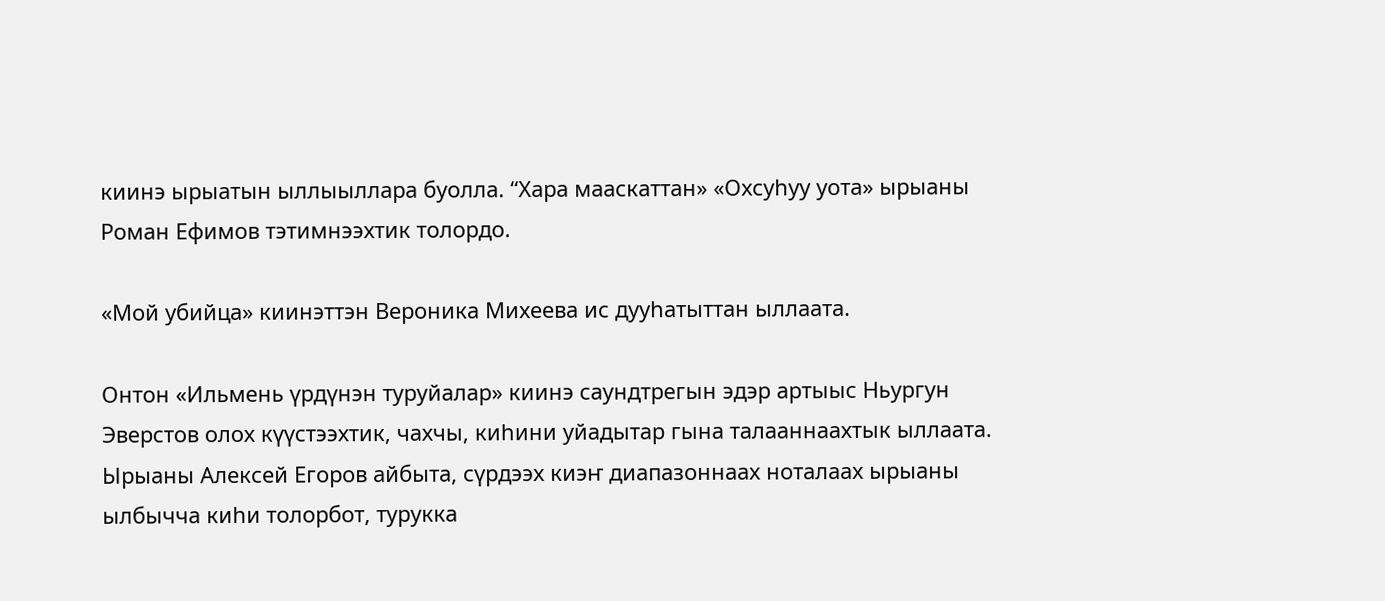киинэ ырыатын ыллыыллара буолла. “Хара мааскаттан» «Охсуһуу уота» ырыаны Роман Ефимов тэтимнээхтик толордо.

«Мой убийца» киинэттэн Вероника Михеева ис дууһатыттан ыллаата.

Онтон «Ильмень үрдүнэн туруйалар» киинэ саундтрегын эдэр артыыс Ньургун Эверстов олох күүстээхтик, чахчы, киһини уйадытар гына талааннаахтык ыллаата. Ырыаны Алексей Егоров айбыта, сүрдээх киэҥ диапазоннаах ноталаах ырыаны ылбычча киһи толорбот, турукка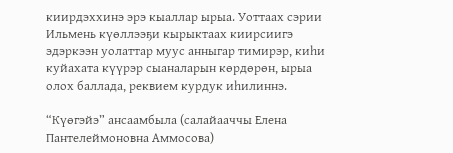киирдэххинэ эрэ кыаллар ырыа. Уоттаах сэрии Ильмень күөллээҕи кырыктаах киирсиигэ эдэркээн уолаттар муус анныгар тимирэр, киһи куйахата күүрэр сыаналарын көрдөрөн, ырыа олох баллада, реквием курдук иһилиннэ.

“Күөгэйэ” ансаамбыла (салайааччы Елена Пантелеймоновна Аммосова)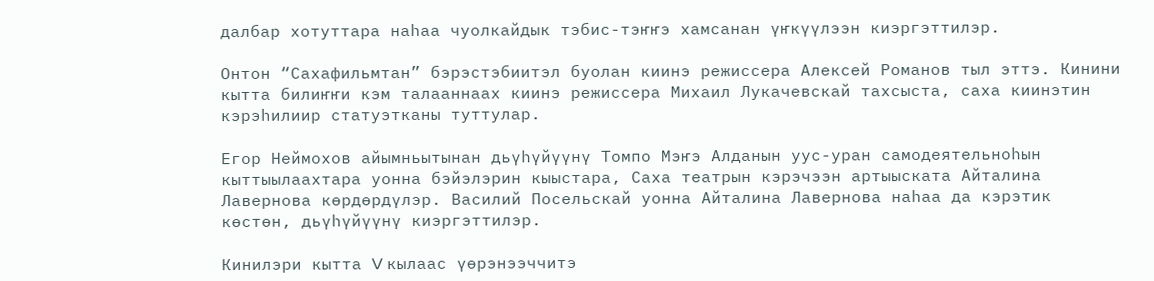далбар хотуттара наһаа чуолкайдык тэбис-тэҥҥэ хамсанан үҥкүүлээн киэргэттилэр.

Онтон “Сахафильмтан” бэрэстэбиитэл буолан киинэ режиссера Алексей Романов тыл эттэ. Кинини кытта билиҥҥи кэм талааннаах киинэ режиссера Михаил Лукачевскай тахсыста, саха киинэтин кэрэһилиир статуэтканы туттулар.

Егор Неймохов айымньытынан дьүһүйүүнү Томпо Мэҥэ Алданын уус-уран самодеятельноһын кыттыылаахтара уонна бэйэлэрин кыыстара, Саха театрын кэрэчээн артыыската Айталина Лавернова көрдөрдүлэр. Василий Посельскай уонна Айталина Лавернова наһаа да кэрэтик көстөн, дьүһүйүүнү киэргэттилэр.

Кинилэри кытта V кылаас үөрэнээччитэ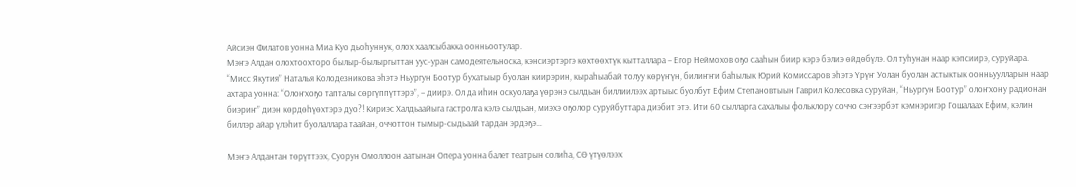Айсиэн Филатов уонна Миа Куо дьоһуннук, олох хаалсыбакка оонньоотулар.
Мэҥэ Алдан олохтоохторо былыр-былыргыттан уус-уран самодеятельноска, кэнсиэртэргэ көхтөөхтүк кытталлара – Егор Неймохов оҕо сааһын биир кэрэ бэлиэ өйдөбүлэ. Ол туһунан наар кэпсиирэ, суруйара. “Мисс Якутия” Наталья Колодезникова эһэтэ Ньургун Боотур бухатыыр буолан киирэрин, кыраһыабай толуу көрүҥүн, билиҥҥи баһылык Юрий Комиссаров эһэтэ Үрүҥ Уолан буолан астыктык оонньуулларын наар ахтара уонна: “Олоҥхоҕо тапталы сөргүппүттэрэ”, – диирэ. Ол да иһин оскуолаҕа үөрэнэ сылдьан биллиилээх артыыс буолбут Ефим Степановтыын Гаврил Колесовка суруйан, “Ньургун Боотур” олоҥхону радионан биэриҥ” диэн көрдөһүөхтэрэ дуо?! Кириэс Халдьаайыга гастролга кэлэ сылдьан, миэхэ оҕолор суруйбуттара диэбит этэ. Ити 60 сылларга сахалыы фольклору соччо сэҥээрбэт кэмнэригэр Гошалаах Ефим, кэлин биллэр айар үлэһит буолаллара таайан, оччоттон тымыр-сыдьаай тардан эрдэҕэ…

Мэҥэ Алдантан төрүттээх, Суорун Омоллоон аатынан Опера уонна балет театрын солиһа, СӨ үтүөлээх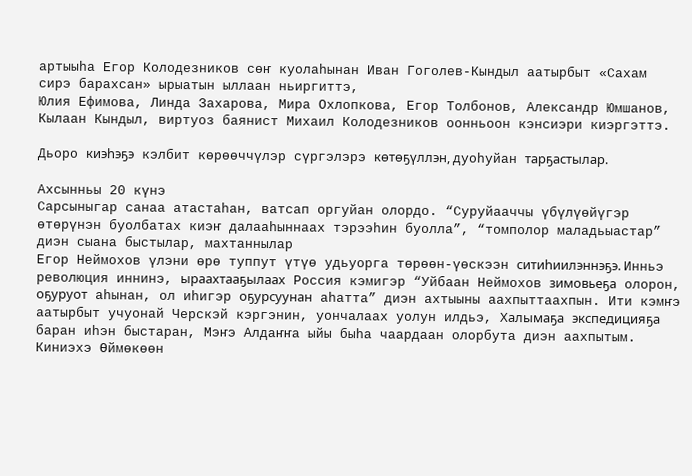артыыһа Егор Колодезников сөҥ куолаһынан Иван Гоголев-Кындыл аатырбыт «Сахам сирэ барахсан» ырыатын ыллаан ньиргиттэ,
Юлия Ефимова, Линда Захарова, Мира Охлопкова, Егор Толбонов, Александр Юмшанов, Кылаан Кындыл, виртуоз баянист Михаил Колодезников оонньоон кэнсиэри киэргэттэ.

Дьоро киэһэҕэ кэлбит көрөөччүлэр сүргэлэрэ көтөҕүллэн, дуоһуйан тарҕастылар.

Ахсынньы 20 күнэ
Сарсыныгар санаа атастаһан, ватсап оргуйан олордо. “Суруйааччы үбүлүөйүгэр өтөрүнэн буолбатах киэҥ далааһыннаах тэрээһин буолла”, “томполор маладьыастар” диэн сыана быстылар, махтаннылар
Егор Неймохов үлэни өрө туппут үтүө удьуорга төрөөн-үөскээн ситиһиилэннэҕэ. Инньэ революция иннинэ, ыраахтааҕылаах Россия кэмигэр “Уйбаан Неймохов зимовьеҕа олорон, оҕуруот аһынан, ол иһигэр оҕурсуунан аһатта” диэн ахтыыны аахпыттаахпын. Ити кэмҥэ аатырбыт учуонай Черскэй кэргэнин, уончалаах уолун илдьэ, Халымаҕа экспедицияҕа баран иһэн быстаран, Мэҥэ Алдаҥҥа ыйы быһа чаардаан олорбута диэн аахпытым. Киниэхэ Өймөкөөн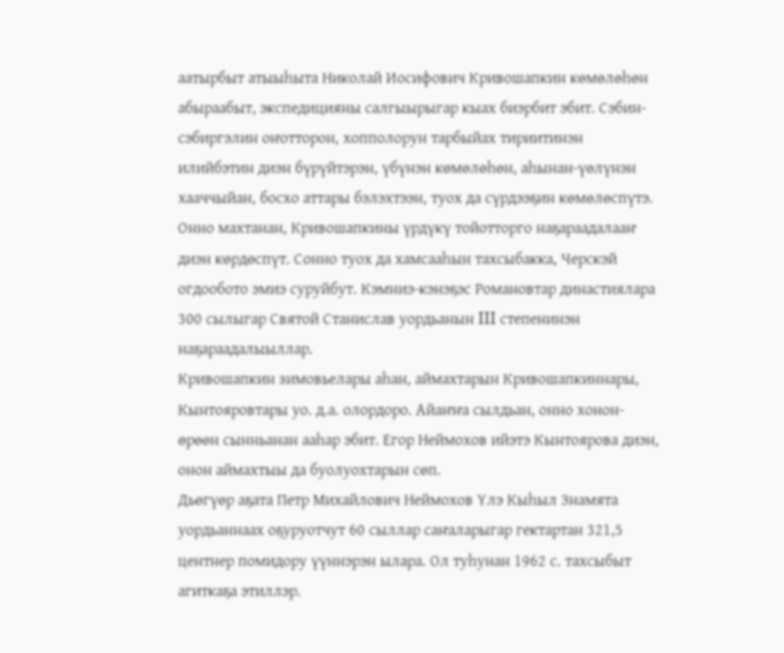аатырбыт атыыһыта Николай Иосифович Кривошапкин көмөлөһөн абыраабыт, экспедицияны салгыырыгар кыах биэрбит эбит. Сэбин-сэбиргэлин оҥотторон, хопполорун тарбыйах тириитинэн илийбэтин диэн бүрүйтэрэн, үбүнэн көмөлөһөн, аһынан-үөлүнэн хааччыйан, босхо аттары бэлэхтээн, туох да сүрдээҕин көмөлөспүтэ. Онно махтанан, Кривошапкины үрдүкү тойотторго наҕараадалааҥ диэн көрдөспүт. Сонно туох да хамсааһын тахсыбакка, Черскэй огдообото эмиэ суруйбут. Кэмниэ-кэнэҕэс Романовтар династиялара 300 сылыгар Святой Станислав уордьанын III степенинэн наҕараадалыыллар.
Кривошапкин зимовьелары аһан, аймахтарын Кривошапкиннары, Кынтояровтары уо. д.а. олордоро. Айаҥҥа сылдьан, онно хонон-өрөөн сынньанан ааһар эбит. Егор Неймохов ийэтэ Кынтоярова диэн, онон аймахтыы да буолуохтарын сөп.
Дьөгүөр аҕата Петр Михайлович Неймохов Үлэ Кыһыл Знамята уордьаннаах оҕуруотчут 60 сыллар саҥаларыгар гектартан 321,5 центнер помидору үүннэрэн ылара. Ол туһунан 1962 с. тахсыбыт агиткаҕа этиллэр.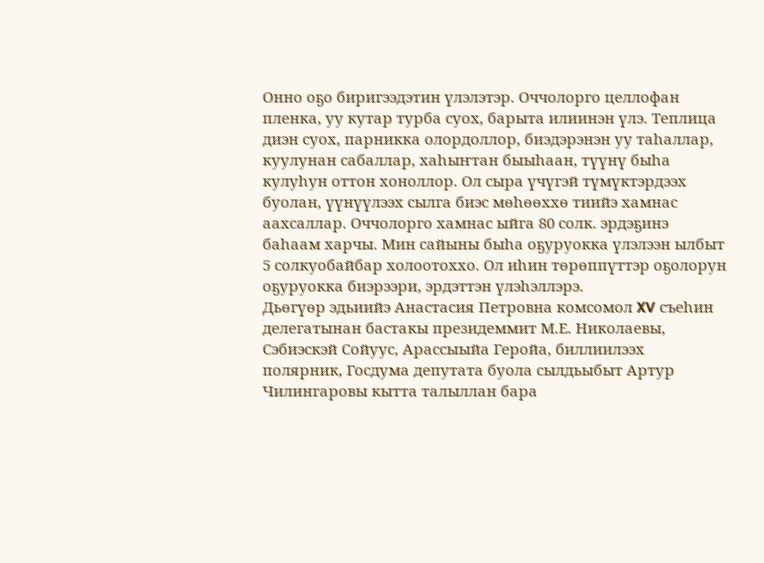Онно оҕо биригээдэтин үлэлэтэр. Оччолорго целлофан пленка, уу кутар турба суох, барыта илиинэн үлэ. Теплица диэн суох, парникка олордоллор, биэдэрэнэн уу таһаллар, куулунан сабаллар, хаһыҥтан быыһаан, түүнү быһа кулуһун оттон хоноллор. Ол сыра үчүгэй түмүктэрдээх буолан, үүнүүлээх сылга биэс мөһөөххө тиийэ хамнас аахсаллар. Оччолорго хамнас ыйга 80 солк. эрдэҕинэ баһаам харчы. Мин сайыны быһа оҕуруокка үлэлээн ылбыт 5 солкуобайбар холоотоххо. Ол иһин төрөппүттэр оҕолорун оҕуруокка биэрээри, эрдэттэн үлэһэллэрэ.
Дьөгүөр эдьиийэ Анастасия Петровна комсомол XV съеһин делегатынан бастакы президеммит М.Е. Николаевы, Сэбиэскэй Сойуус, Арассыыйа Геройа, биллиилээх полярник, Госдума депутата буола сылдьыбыт Артур Чилингаровы кытта талыллан бара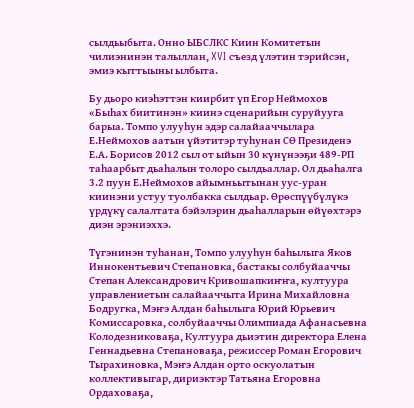сылдьыбыта. Онно ЫБСЛКС Киин Комитетын чилиэнинэн талыллан, XVI съезд үлэтин тэрийсэн, эмиэ кыттыыны ылбыта.

Бу дьоро киэһэттэн киирбит үп Егор Неймохов «Быһах биитинэн» киинэ сценарийын суруйууга барыа. Томпо улууһун эдэр салайааччылара Е.Неймохов аатын үйэтитэр туһунан СӨ Президенэ Е.А. Борисов 2012 сыл от ыйын 30 күнүнээҕи 489-РП таһаарбыт дьаһалын толоро сылдьаллар. Ол дьаһалга 3.2 пуун Е.Неймохов айымньытынан уус-уран киинэни устуу туолбакка сылдьар. Өрөспүүбүлүкэ үрдүкү салалтата бэйэлэрин дьаһалларын өйүөхтэрэ диэн эрэниэххэ.

Түгэнинэн туһанан, Томпо улууһун баһылыга Яков Иннокентьевич Степановка, бастакы солбуйааччы Степан Александрович Кривошапкиҥҥа, култуура управлениетын салайааччыта Ирина Михайловна Бодругка, Мэҥэ Алдан баһылыга Юрий Юрьевич Комиссаровка, солбуйааччы Олимпиада Афанасьевна Колодезниковаҕа, Култуура дьиэтин директора Елена Геннадьевна Степановаҕа, режиссер Роман Егорович Тырахиновка, Мэҥэ Алдан орто оскуолатын коллективыгар, дириэктэр Татьяна Егоровна Ордаховаҕа,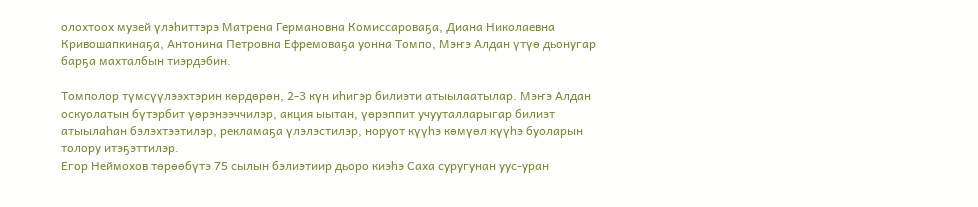олохтоох музей үлэһиттэрэ Матрена Германовна Комиссароваҕа, Диана Николаевна Кривошапкинаҕа, Антонина Петровна Ефремоваҕа уонна Томпо, Мэҥэ Алдан үтүө дьонугар барҕа махталбын тиэрдэбин.

Томполор түмсүүлээхтэрин көрдөрөн, 2-3 күн иһигэр билиэти атыылаатылар. Мэҥэ Алдан оскуолатын бүтэрбит үөрэнээччилэр, акция ыытан, үөрэппит учууталларыгар билиэт атыылаһан бэлэхтээтилэр, рекламаҕа үлэлэстилэр, норуот күүһэ көмүөл күүһэ буоларын толору итэҕэттилэр.
Егор Неймохов төрөөбүтэ 75 сылын бэлиэтиир дьоро киэһэ Саха суругунан уус-уран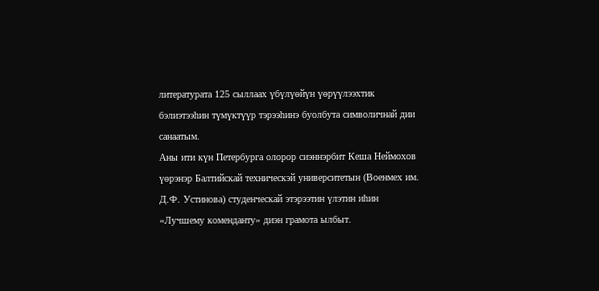литературата 125 сыллаах үбүлүөйүн үөрүүлээхтик бэлиэтээһин түмүктүүр тэрээһинэ буолбута символичнай дии санаатым.
Аны ити күн Петербурга олорор сиэннэрбит Кеша Неймохов үөрэнэр Балтийскай техническэй университетын (Военмех им. Д.Ф. Устинова) студенческай этэрээтин үлэтин иһин «Лучшему коменданту» диэн грамота ылбыт.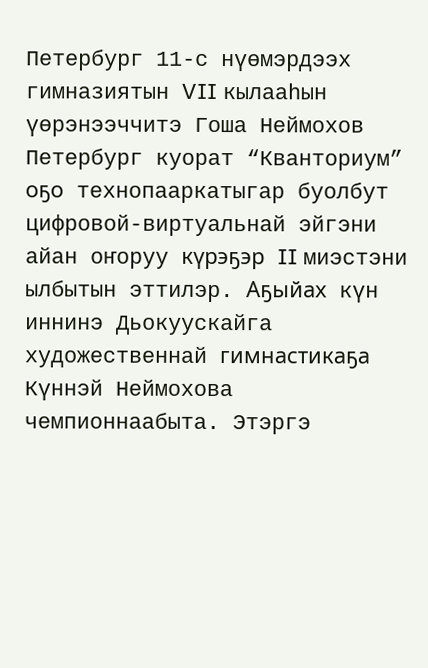Петербург 11-с нүөмэрдээх гимназиятын VII кылааһын үөрэнээччитэ Гоша Неймохов Петербург куорат “Кванториум” оҕо технопааркатыгар буолбут цифровой-виртуальнай эйгэни айан оҥоруу күрэҕэр II миэстэни ылбытын эттилэр. Аҕыйах күн иннинэ Дьокуускайга художественнай гимнастикаҕа Күннэй Неймохова чемпионнаабыта. Этэргэ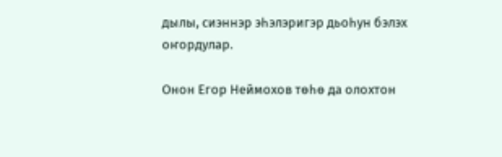дылы, сиэннэр эһэлэригэр дьоһун бэлэх оҥордулар.

Онон Егор Неймохов төһө да олохтон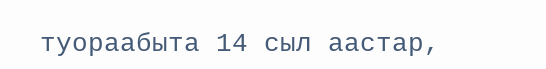туораабыта 14 сыл аастар,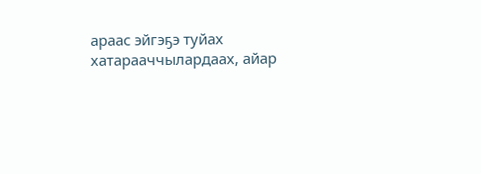араас эйгэҕэ туйах хатарааччылардаах, айар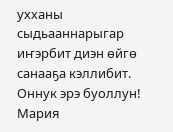ухханы сыдьааннарыгар иҥэрбит диэн өйгө санааҕа кэллибит.
Оннук эрэ буоллун!
Мария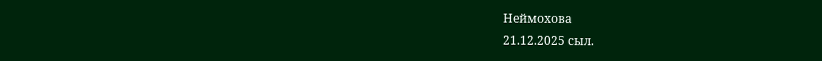Неймохова
21.12.2025 сыл.